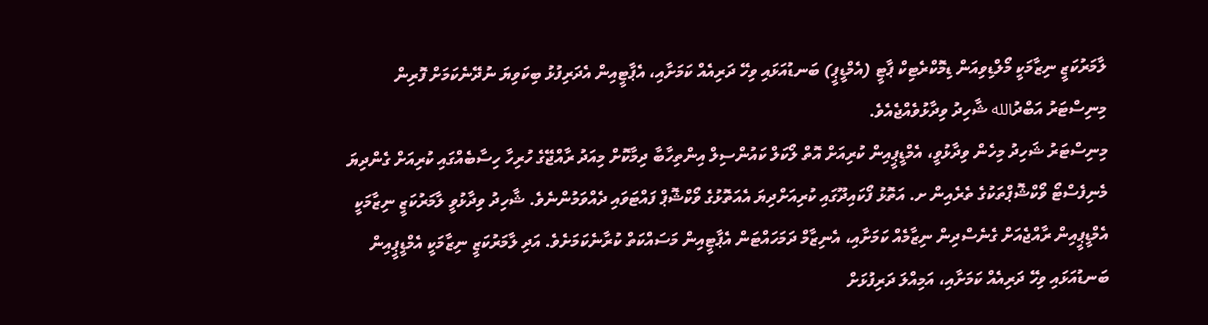ލާމަރުކަޒީ ނިޒާމަކީ މޯލްޑިވިއަން ޑިމޮކްރެޓިކް ޕާޓީ (އެމްޑީޕީ) ބަނޑުއަޅައި ވިހޭ ދަރިއެއް ކަމަށާއި، އެޕާޓީއިން އެދަރިފުޅު ބިކަވިޔަ ނުދޭނެކަމަށް ފޮރިން މިނިސްޓަރު އަބްދުالله ޝާހިދު ވިދާޅުވެއްޖެއެވެ.
މިނިސްޓަރު ޝަހިދު މިހެން ވިދާޅުވީ، އެމްޑީޕީއިން ކުރިއަށް އޮތް ލޯކަލް ކައުންސިލް އިންތިހާބާ ދިމާކޮށް މިއަދު ރާއްޖޭގެ ހުރިހާ ހިސާބެއްގައި ކުރިއަށް ގެންދިޔަ މެނިފެސްޓޯ ވޯކްޝޮޕްތަކުގެ ތެރެއިން ށ. އަތޮޅު ފޯކައިދޫގައި ކުރިއަށްދިޔަ އެއަތޮޅުގެ ވޯކްޝޮޕް ފައްޓަވައި ދެއްވަމުންނެވެ. ޝާހިދު ވިދާޅުވީ ލާމަރުކަޒީ ނިޒާމަކީ އެމްޑީޕީއިން ރާއްޖެއަށް ގެނެސްދިން ނިޒާމެއް ކަމަށާއި، އެނިޒާމް ދަމަހައްޓަން އެޕާޓީއިން މަސައްކަތް ކުރާނެކަމަށެވެ. އަދި ލާމަރުކަޒީ ނިޒާމަކީ އެމްޑީޕީއިން ބަނޑުއަޅައި ވިހޭ ދަރިއެއް ކަމަށާއި، އަމިއްލަ ދަރިފުޅަށް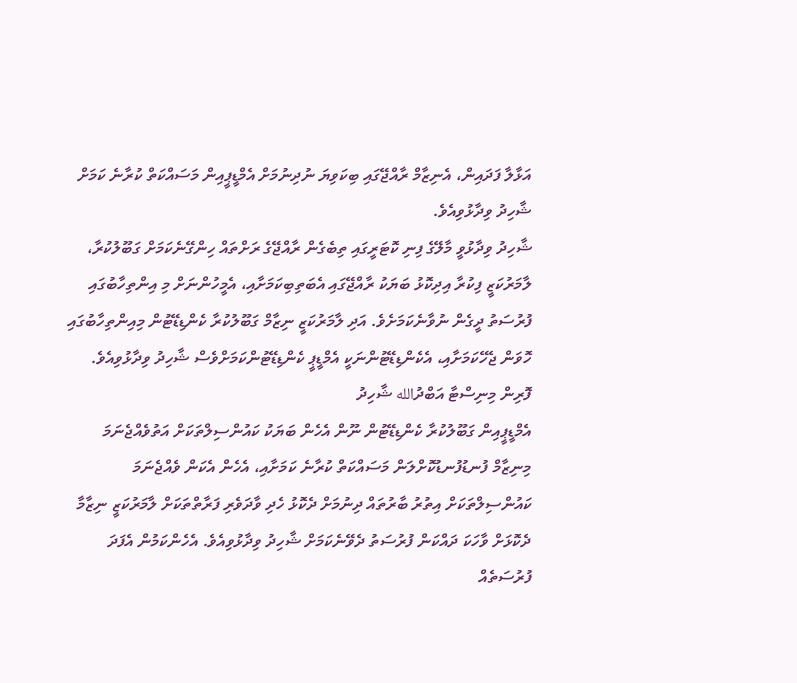އަޅާލާ ފަދައިން، އެނިޒާމް ރާއްޖޭގައި ބިކަވިޔަ ނުދިނުމަށް އެމްޑީޕީއިން މަސައްކަތް ކުރާނެ ކަމަށް ޝާހިދު ވިދާޅުވިއެވެ.
ޝާހިދު ވިދާޅުވީ މާލޭގެ ފިނި ކޮޓަރީގައި ތިބެގެން ރާއްޖޭގެ ރަށްތައް ހިންގޭނެކަމަށް ގަބޫލުކުރާ، ލާމަރުކަޒީ ފިކުރާ އިދިކޮޅު ބަޔަކު ރާއްޖޭގައި އެބަތިބިކަމަށާއި، އެމީހުންނަށް މި އިންތިހާބުގައި ފުރުސަތު ދީގެން ނުވާނެކަމަށެވެ. އަދި ލާމަރުކަޒީ ނިޒާމް ގަބޫލުކުރާ ކެންޑިޑޭޓުން މިއިންތިހާބުގައި ހޮވަން ޖެހޭކަމަށާއި، އެކެންޑިޑޭޓުންނަކީ އެމްޑީޕީ ކެންޑިޑޭޓުންކަމަށްވެސް ޝާހިދު ވިދާޅުވިއެވެ.
ފޮރިން މިނިސްޓާ އަބްދުالله ޝާހިދު
އެމްޑީޕީއިން ގަބޫލުކުރާ ކެންޑިޑޭޓުން ނޫން އެހެން ބަޔަކު ކައުންސިލްތަކަށް އަތުވެއްޖެނަމަ މިނިޒާމް ފުނޑުފުނޑުކޮށްލަން މަސައްކަތް ކުރާނެ ކަމަށާއި، އެހެން އެކަން ވެއްޖެނަމަ ކައުންސިލްތަކަށް އިތުރު ބާރުތައް ދިނުމަށް ދެކޮޅު ހެދި ވާދަވެރި ފަރާތްތަކަށް ލާމަރުކަޒީ ނިޒާމާ ދެކޮޅަށް ވާހަކަ ދައްކަން ފުރުސަތު ދެވޭނެކަމަށް ޝާހިދު ވިދާޅުވިއެވެ. އެހެންކަމުން އެފަދަ ފުރުސަތެއް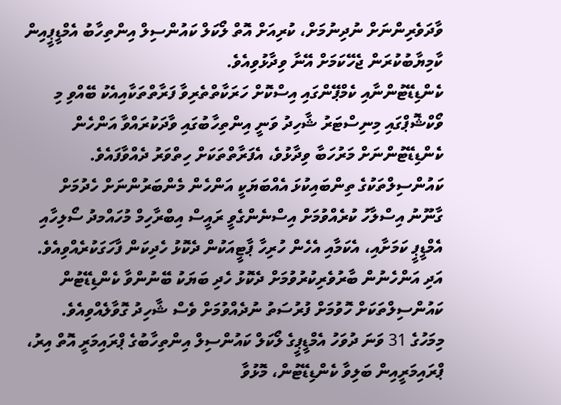ވާދަވެރިންނަށް ނުދިނުމަށް، ކުރިއަށް އޮތް ލޯކަލް ކައުންސިލް އިންތިހާބު އެމްޑީޕީއިން ކާމިޔާބުކުރަން ޖެހޭކަމަށް އޭނާ ވިދާޅުވިއެވެ.
ކެންޑިޑޭޓުންނާއި ކެމްޕޭންގައި އިސްކޮށް ހަރަކާތްތެރިވާ ފަރާތްތަކާއިއެކު ބޭއްވި މި ވޯކްޝޮޕްގައި މިނިސްޓަރު ޝާހިދު ވަނީ އިންތިހާބުގައި ވާދަކުރައްވާ އަންހެން ކެންޑިޑޭޓުންނަށް މަރުހަބާ ވިދާޅުވެ، އެފަރާތްތަކަށް ހިތްވަރު ދެއްވާފައެވެ. ކައުންސިލްތަކުގެ ތިންބައިކުޅަ އެއްބަޔަކީ އަންހެން މެންބަރުންނަށް ހެދުމަށް ގާނޫނު އިސްލާހު ކުރެއްވުމަށް އިސްނެންގެވީ ރައީސް އިބްރާހިމް މުހައްމދު ސޯލިހާއި އެމްޑީޕީ ކަމަށާއި، އެކަމާއި އެހެން ހުރިހާ ޕާޓީއަކުން ދެކޮޅު ހެދިކަން ފާހަގަކުރެއްވިއެވެ. އަދި އަންހެނުން ބާރުވެރިކުރުވުމަށް ދެކޮޅު ހެދި ބަޔަކު ބޭނުންވާ ކެންޑިޑޭޓުން ކައުންސިލްތަކަށް ހޮވުމަށް ފުރުސަތު ނުދެއްވުމަށް ވެސް ޝާހިދު ގޮވާލެއްވިއެވެ.
މިމަހުގެ 31 ވަނަ ދުވަހު އެމްޑީޕީގެ ލޯކަލް ކައުންސިލް އިންތިހާބުގެ ޕްރައިމަރީ އޮތް އިރު، ޕްރައިމަރީއިން ބަލިވާ ކެންޑިޑޭޓުން، މޮޅުވާ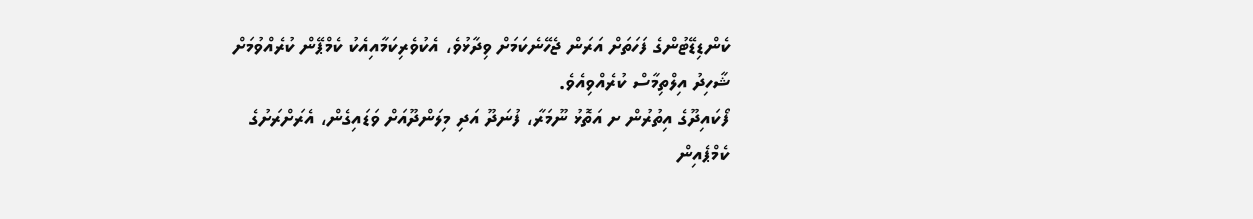ކެންޑިޑޭޓުންގެ ފަހަތަށް އަރަން ޖެހޭނެކަމަށް ވިދާޅުވެ، އެކުވެރިކަމާއިއެކު ކެމްޕޭން ކުރެއްވުމަށް ޝާހިދު އިލްތިމާސް ކުރެއްވިއެވެ.
ފޯކައިދޫގެ އިތުރުން ށ އަތޮޅު ނޫމަރާ، ފުނަދޫ އަދި މިލަންދޫއަށް ވަޑައިގެން، އެރަށްރަށުގެ ކެމްޕެއިން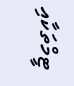ޓީމްތަކާއި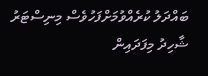ބައްދަލު ކުރެއްވުމަށްފަހުވެސް މިނިސްޓަރު ޝާހިދު މިފަދައިން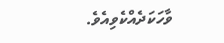ވާހަކަދެއްކެވިއެވެ.